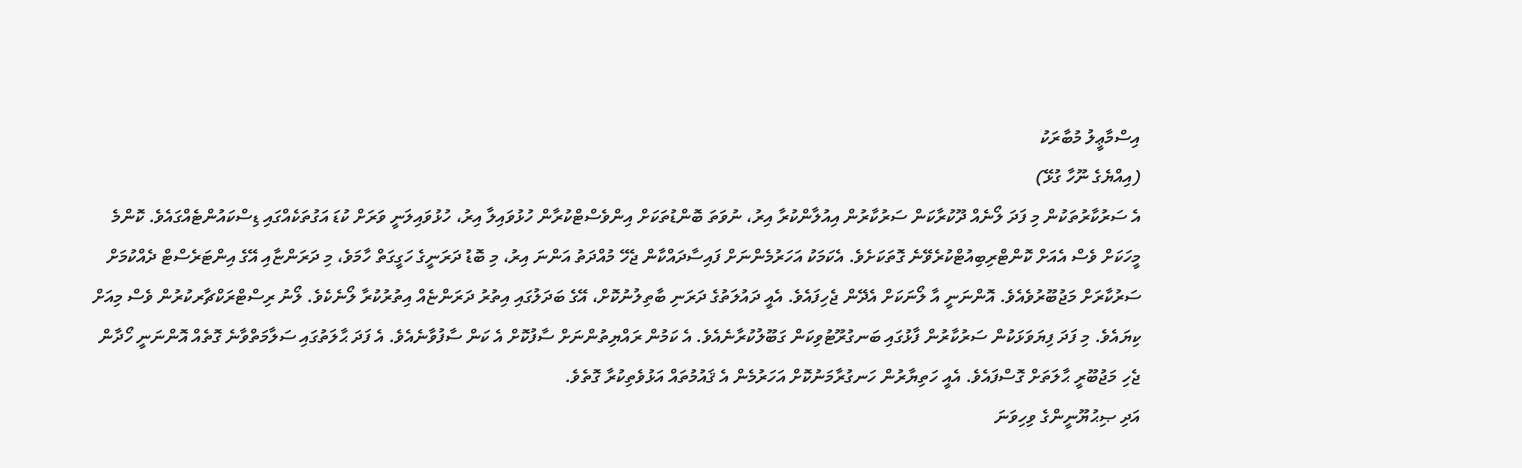އިސްމާޢީލު މުބާރަކު
(އިއްޔެގެ ނޫހާ ގުޅޭ)
އެ ސަރުކާރުތަކުން މި ފަދަ ލޯނެއް ދޫކުރާކަން ސަރުކާރުން އިއުލާންކުރާ އިރު، ނުވަތަ ބޮންޑުތަކަށް އިންވެސްޓްކުރާން ހުޅުވައިލާ އިރު، ހުޅުވައިލަނީ ވަރަށް ކުޑަ އަގުތަކެއްގައި ޑިސްކައުންޓެއްގައެވެ. ކޮންމެ މީހަކަށް ވެސް އެއަށް ކޮންޓްރިބިއުޓްކުރެވޭނެ ގޮތަކަށެވެ. އެކަމަކު އަހަރުމެންނަށް ފައިސާދައްކާން ޖެހޭ މުއްދަތު އަންނަ އިރު، މި ބޮޑު ދަރަނީގެ ހަގީގަތް ހާމަވެ، މި ދަރަންޏާއި އޭގެ އިންޓަރެސްޓް ދެއްކުމަށް ސަރުކާރަށް މަޖުބޫރުވެއެވެ. އޮންނަނީ އާ ލޯނަކަށް އެދޭން ޖެހިފައެވެ. އެއީ ދައުލަތުގެ ދަރަނި ބާތިލުނުކޮށް، އޭގެ ބަދަލުގައި އިތުރު ދަރަންޏެއް އިތުރުކުރާ ލޯނެކެވެ. ލޯނު ރިސްޓްރަކްޗާރކުރުން ވެސް މިއަށް ކިޔައެވެ. މި ފަދަ ފިޔަވަޅަކުން ސަރުކާރުން ފާޅުގައި ބަނގުރޫޓުވިކަން ގަބޫލުކުރާނެއެވެ. އެ ކަމުން ރައްޔިތުންނަށް ސާފުކޮށް އެ ކަން ސާފުވާނެއެވެ. އެ ފަދަ ޙާލަތުގައި ސަލާމަތްވާނެ ގޮތެއް އޮންނަނީ ހޯދާން ޖެހި މަޖުބޫރީ ޙާލަތަށް ގޮސްފައެވެ. އެއީ ހަތިޔާރުން ހަނގުރާމަނުކޮށް އަހަރުމެން އެ ޤައުމުތައް އަޅުވެތިކުރާ ގޮތެވެ.
އަދި ޞިޙުޔޫނީންގެ ވިހިވަނަ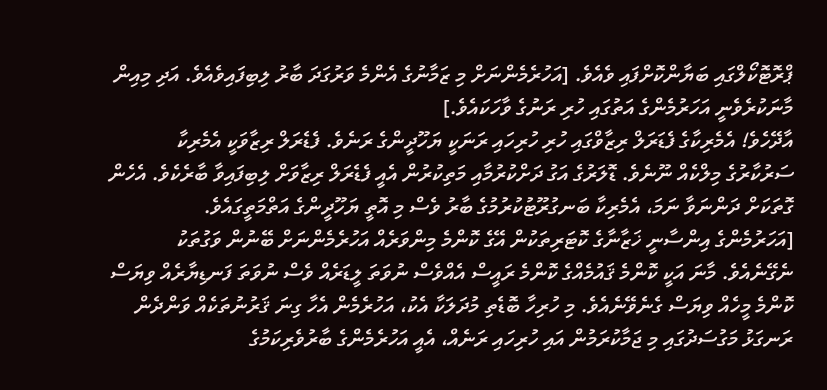ޕްރޮޓޮކޯލްގައި ބަޔާންކޮށްފައި ވެއެވެ. [އަހުރެމެންނަށް މި ޒަމާނުގެ އެންމެ ވަރުގަދަ ބާރު ލިބިފައިވެއެވެ. އަދި މިއިން މާނަކުރެވެނީ އަހަރުމެންގެ އަތުގައި ހުރި ރަނުގެ ވާހަކައެވެ.]
އާދޭހެވެ! އެމެރިކާގެ ފެޑަރަލް ރިޒާވްގައި ހުރި ހުރިހައި ރަނަކީ ޔަހޫދީންގެ ރަނެވެ. ފެޑެރަލް ރިޒާވަކީ އެމެރިކާ ސަރުކާރުގެ މިލްކެއް ނޫނެވެ. ޑޮލަރުގެ އަގު ދަށްކުރުމާއި މަތިކުރުން އެއީ ފެޑެރަލް ރިޒާވަށް ލިބިފައިވާ ބާރެކެވެ. އެހެން ގޮތަކަށް ދަންނަވާ ނަމަ، އެމެރިކާ ބަނގުރޫޓުކުރުމުގެ ބާރު ވެސް މި އޮތީ ޔަހޫދީންގެ އަތްމަތީގައެވެ.
[އަހަރުމެންގެ އިންސާނީ ޚަޒާނާގެ ކޮޓަރިތަކުން އޭގެ ކޮންމެ މިންވަރެއް އަހުރެމެންނަށް ބޭނުން ވަގުތަކު ނެގޭނެއެވެ. މާނަ އަކީ ކޮންމެ ޤައުމެއްގެ ކޮންމެ ރައީސް އެއްވެސް ނުވަތަ ލީޑަރެއް ވެސް ނުވަތަ ފަނޑިޔާރެއް ވިޔަސް ކޮންމެ މީހެއް ވިޔަސް ގެނެވޭނެއެވެ. މި ހުރިހާ ބޮޑެތި މުދަލަކާ އެކު، އަހުރެމެން އެހާ ގިނަ ޤަރުނުތަކެއް ވަންދެން ރަނގަޅު މަގުސަދުގައި މި ޖަމާކުރަމުން އައި ހުރިހައި ރަނެއް، އެއީ އަހުރެމެންގެ ބާރުވެރިކަމުގެ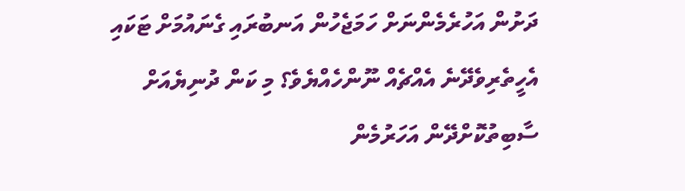ދަށުން އަހުރެމެންނަށް ހަމަޖެހުން އަނބުރައި ގެނައުމަށް ޓަކައި އެހީތެރިވެދޭނެ އެއްޗެއް ނޫންހެއްޔެވެ؟ މި ކަން ދުނިޔެއަށް ސާބިތުކޮށްދޭން އަހަރުމެން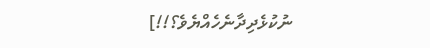ނުކުޅެދިދާނެހެއްޔެވެ؟!!]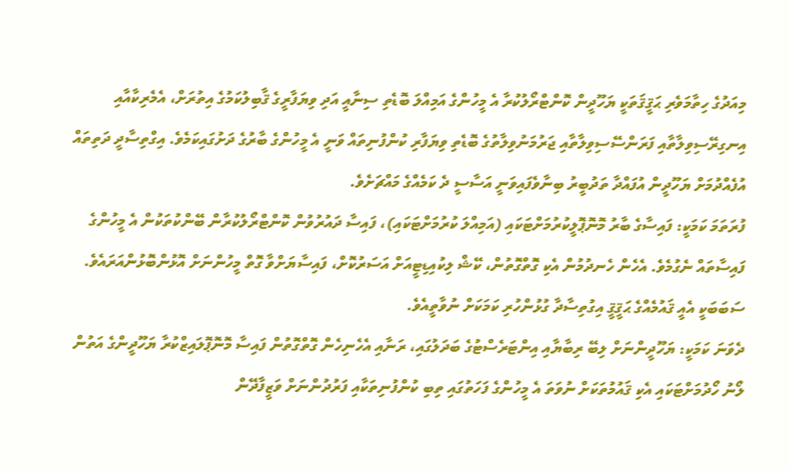މިއަދުގެ ހިތާމަވެރި ޙަޤީޤަތަކީ ޔަހޫދީން ކޮންޓްރޯލުކުރާ އެ މީހުންގެ އަމިއްލަ ބޮޑެތި ސިނާއީ އަދި ވިޔަފާރީގެ ޤާބިލުކަމުގެ އިތުރަށް، އެމެރިކާއާއި އިނގިރޭސިވިލާތާއި ފަރަންސޭސިވިލާތާއި ޖަރުމަނުވިލާތުގެ ބޮޑެތި ވިޔަފާރި ކުންފުނިތައް ވަނީ އެ މީހުންގެ ބާރުގެ ދަށުގައިކަމެވެ. އިގްތިސާދީ ދަތިތައް އުފެއްދުމަށް ޔަހޫދީން އުފައްދާ ތަދުބީރު ބިނާވެފައިވަނީ އަސާސީ ދެ ކަމެއްގެ މައްޗަށެވެ.
ފުރަތަމަ ކަމަކީ: ފައިސާގެ ބާރު މޮނޮޕޮލީކުރުމަށްޓަކައި (އަމިއްލަ ކުރުމަށްޓަކައި)، ފައިސާ ދައުރުވުން ކޮންޓްރޯލުކުރާން ބޭންކުތަކުން އެ މީހުންގެ ފައިސާތައް ނެގުމެވެ. އެހެން ހެނދުމުން އެކި ގޮތްގޮތުން، ކޭޝް ލިކުއިޑިޓީއަށް އަސަރުކޮށް، ފައިސާޔަށްވާ ގޮތް މީހުންނަށް އޮޅުންބޮޅުންއަރައެވެ. ސަބަބަކީ އެއީ ޤައުމެއްގެ ޙަޤީޤީ އިގުތިސާދާ ގުޅުންހުރި ކަމަކަށް ނުވާތީއެވެ.
ދެވަނަ ކަމަކީ: ޔަހޫދީންނަށް ލިބޭ ރިބާޔާއި އިންޓަރެސްޓުގެ ބަދަލުގައި، ރަނާއި އެހެނިހެން ގޮތްގޮތުން ފައިސާ މޮނޮޕޮލައިޒްކުރާ ޔަހޫދީންގެ އަތުން ލޯނު ހޯދުމަށްޓަކައި އެކި ޤައުމުތަކަށް ނުވަތަ އެ މީހުންގެ ފަހަތުގައި ތިބި ކުންފުނިތަކާއި ފަރުދުންނަށް ވަޒީފާދޭން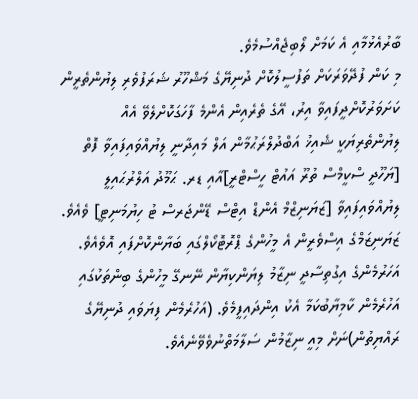ބާރުއެޅުމާއި އެ ކަމަށް ލޯބިޖެއްސުމެވެ.
މި ކަން ފުދޭވަރަކަށް ތަފުސީލުކޮށް ދުނިޔޭގެ މަޝްހޫރު ޝަރަފުވެރި ލިޔުންތެރީން ކަށަވަރުކޮށްދީފައިވާ އިރު، އޭގެ ތެރެއިން އެންމެ ފާހަގަކޮށްލެވޭ އެއް ލިޔުންތެރިޔަކީ ޝެއިޚު އަބްދުލްރަޙުމާން އަލް މައިދާނީ ލިޔުއްވައިފައިވާ ފޮތް [ޔަހޫދީ ސްކީމްސް ތުރޫ އައުޓް ހީސްޓްރީ]އާއި ޑރ. ޙަމޫދު އަލްރުޙައިލީ ލިޔުއްވައިފައިވާ [ޒަޔަނިޒްމް އެންޑް އިޓްސް ޑޭންޖަރސް ޓު ހިޔުމަނިޓީ] ވެއެވެ.
ޒަޔަނިޒަމްގެ އިސްވެރީން އެ މީހުންގެ ޕްރޮޓޮކޯލްގައި ބަޔާންކޮށްފައި އޮވެއެވެ. އަހަރުމެންގެ އިގުތިސާދީ ނިޒާމު ލިޔަންކިޔާން ނޭނގޭ މީހުންގެ ބިންތަކުގައި އަހުރެމެން ކާމިޔާބުކަމާ އެކު އިންދައިފީމެވެ. (އަހުރެމެން ފިޔަވައި ދުނިޔޭގެ ރައްޔިތުން)ނަށް މިއީ ނިޒާމުން ސަލާމަތްނުވެވޭނެއެވެ.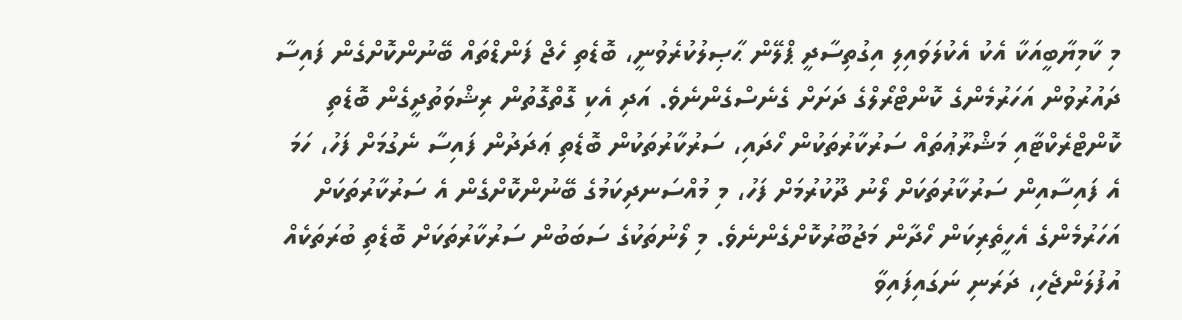މި ކާމިޔާބީއަކާ އެކު އެކުލަވައިލި އިގުތިސާދީ ޕްލޭން ޙާޞިލުކުރެވުނީ، ބޮޑެތި ހެޖް ފަންޑްތައް ބޭނުންކޮށްގެން ފައިސާ ދައުރުވުން އަހަރުމެންގެ ކޮންޓްރޯލްގެ ދަށަށް ގެނެސްގެންނެވެ. އަދި އެކި ގޮތްގޮތުން ރިޝްވަތުދީގެން ބޮޑެތި ކޮންޓްރެކްޓާއި މަޝްރޫޢުތައް ސަރުކާރުތަކުން ހޯދައި، ސަރުކާރުތަކުން ބޮޑެތި ޢަދަދުން ފައިސާ ނެގުމަށް ފަހު، ހަމަ އެ ފައިސާއިން ސަރުކާރުތަކަށް ލޯނު ދޫކުރުމަށް ފަހު، މި މުއްސަނދިކަމުގެ ބޭނުންކޮށްގެން އެ ސަރުކާރުތަކަށް އަހަރުމެންގެ އެހީތެރިކަން ހޯދާން މަޖުބޫރުކޮށްގެންނެވެ. މި ލޯނުތަކުގެ ސަބަބުން ސަރުކާރުތަކަށް ބޮޑެތި ބުރަތަކެއް އުފުލަންޖެހި، ދަރަނި ނަގައިފައިވާ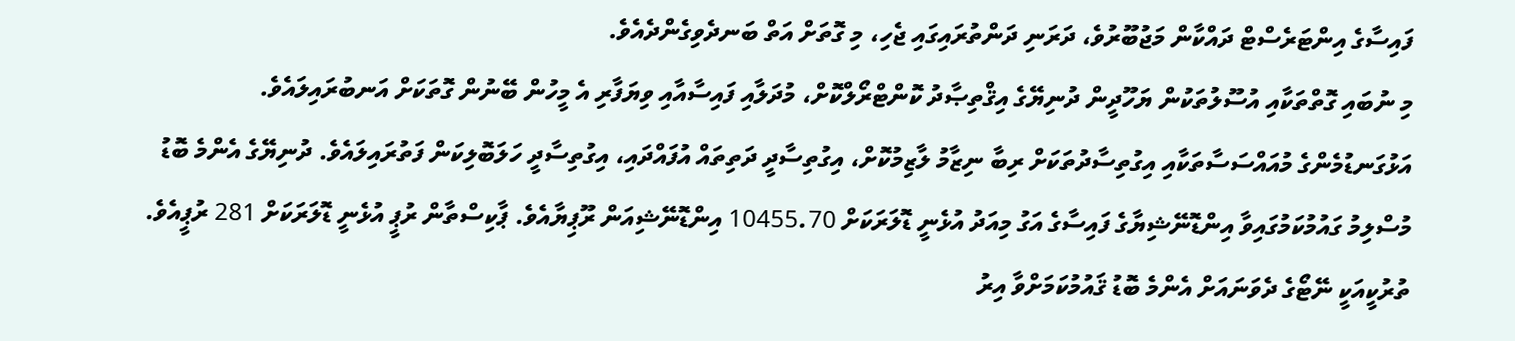ފައިސާގެ އިންޓަރެސްޓް ދައްކާން މަޖުބޫރުވެ، ދަރަނި ދަންތުރައިގައި ޖެހި، މި ގޮތަށް އަތް ބަނދެވިގެންދެއެވެ.
މި ނުބައި ގޮތްތަކާއި އުސޫލުތަކުން ޔަހޫދީން ދުނިޔޭގެ އިޤްތިޞާދު ކޮންޓްރޯލްކޮށް، މުދަލާއި ފައިސާއާއި ވިޔަފާރި އެ މީހުން ބޭނުން ގޮތަކަށް އަނބުރައިލައެވެ.
އަޅުގަނޑުމެންގެ މުއައްސަސާތަކާއި އިގުތިސާދުތަކަށް ރިބާ ނިޒާމު ލާޒިމުކޮށް، އިގުތިސާދީ ދަތިތައް އުފައްދައި، އިގުތިސާދީ ހަލަބޮލިކަން ފަތުރައިލައެވެ. ދުނިޔޭގެ އެންމެ ބޮޑު މުސްލިމު ގައުމުކަމުގައިވާ އިންޑޮނޭޝިޔާގެ ފައިސާގެ އަގު މިއަދު އުޅެނީ ޑޮލަރަކަށް 10455.70 އިންޑޮނޭޝިއަން ރޫޕިޔާއެވެ. ޕާކިސްތާން ރުޕީ އުޅެނީ ޑޮލަރަކަށް 281 ރުޕީއެވެ. ތުރުކީއަކީ ނޭޓޯގެ ދެވަނައަށް އެންމެ ބޮޑު ޤައުމުކަމަށްވާ އިރު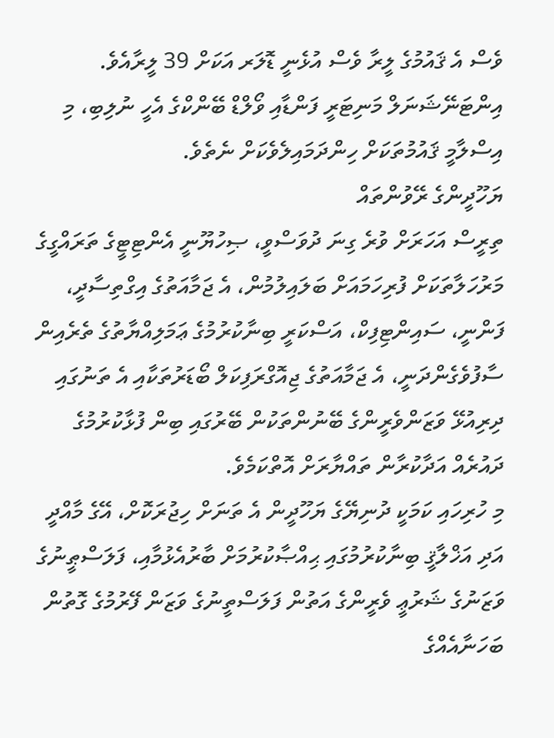ވެސް އެ ޤައުމުގެ ލީރާ ވެސް އުޅެނީ ޑޮލަރ އަކަށް 39 ލީރާއެވެ. އިންޓަނޭޝަނަލް މަނިޓަރީ ފަންޑާއި ވޯލްޑް ބޭންކްގެ އެހީ ނުލިބި، މި އިސްލާމީ ޤައުމުތަކަށް ހިންދަމައިލެވެކަށް ނެތެވެ.
ޔަހޫދީންގެ ރޭވުންތައް
ތިރީސް އަހަރަށް ވުރެ ގިނަ ދުވަސްވީ، ޞިހުޔޫނީ އެންޓިޓީގެ ތަރައްގީގެ މަރުހަލާތަކަށް ފުރިހަމައަށް ބަލައިލުމުން، އެ ޖަމާއަތުގެ އިގްތިސާދީ، ފަންނީ، ސައިންޓިފިކް، އަސްކަރީ ބިނާކުރުމުގެ ޢަމަލިއްޔާތުގެ ތެރެއިން ސާފުވެގެންދަނީ، އެ ޖަމާއަތުގެ ޖިއޮގްރަފިކަލް ބޯޑަރުތަކާއި އެ ތަނުގައި ދިރިއުޅޭ ވަޒަންވެރީންގެ ބޭނުންތަކުން ބޭރުގައި ބިން ފުޅާކުރުމުގެ ދައުރެއް އަދާކުރާން ތައްޔާރަށް އޮތްކަމެވެ.
މި ހުރިހައި ކަމަކީ ދުނިޔޭގެ ޔަހޫދީން އެ ތަނަށް ހިޖުރަކޮށް، އޭގެ މާއްދީ އަދި އަޚްލާޤީ ބިނާކުރުމުގައި ޙިއްޞާކުރުމަށް ބާރުއެޅުމާއި، ފަލަސްޠީނުގެ ވަޒަނުގެ ޝަރުޢީ ވެރީންގެ އަތުން ފަލަސްތީނުގެ ވަޒަން ފޭރުމުގެ ގޮތުން ބަހަނާއެއްގެ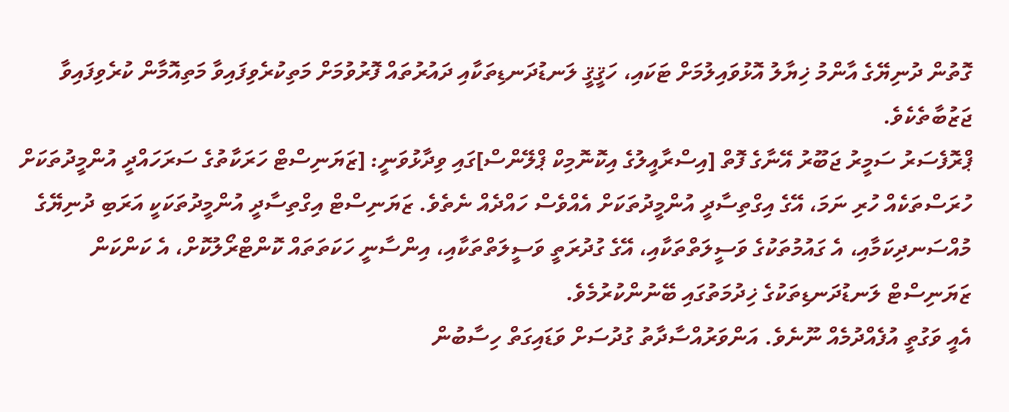ގޮތުން ދުނިޔޭގެ އާންމު ޚިޔާލު އޮޅުވައިލުމަށް ޓަކައި، ހަޤީޤީ ލަނޑުދަނޑިތަކާއި ދައުރުތައް ފޮރުވުމަށް މަތިކުރެވިފައިވާ މަތިއޮމާން ކުރެވިފައިވާ ޖަޒުބާތެކެވެ.
ޕްރޮފެސަރު ސަމީރު ޖަބޫރު އޭނާގެ ފޮތް [އިސްރާއީލުގެ އިކޮނޮމިކް ޕްލޭންސް]ގައި ވިދާޅުވަނީ: [ޒަޔަނިސްޓް ހަރަކާތުގެ ސަރަހައްދީ އުންމީދުތަކަށް ހުރަސްތަކެއް ހުރި ނަމަ، އޭގެ އިގްތިސާދީ އުންމީދުތަކަށް އެއްވެސް ހައްދެއް ނެތެވެ. ޒަޔަނިސްޓް އިގްތިސާދީ އުންމީދުތަކަކީ އަރަބި ދުނިޔޭގެ މުއްސަނދިކަމާއި، އެ ގައުމުތަކުގެ ވަސީލަތްތަކާއި، އޭގެ ގުދުރަތީ ވަސީލަތްތަކާއި، އިންސާނީ ހަކަތަތައް ކޮންޓްރޯލުކޮށް، އެ ކަންކަން ޒަޔަނިސްޓް ލަނޑުދަނޑިތަކުގެ ޚިދުމަތުގައި ބޭނުންކުރުމެވެ.
އެއީ ވަގުތީ އުފެއްދުމެއް ނޫނެވެ. އަންވަރުއްސާދާތު ގުދުސަށް ވަޑައިގަތް ހިސާބުން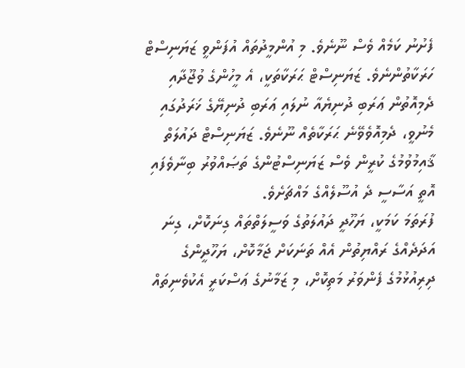ފެށުނު ކަމެއް ވެސް ނޫނެވެ. މި އުންމީދުތައް އުފަންވީ ޒަޔަނިސްޓް ހަރަކާތުންނެވެ. ޒަޔަނިސްޓް ޙަރަކާތަކީ، އެ މީހުންގެ ވުޖޫދާއި ދެމިއޮތުން ޢަރަބި ދުނިޔެއާ ނުލައި ޢަރަބި ދުނިޔޭގެ ޚަރަދުގައި މެނުވީ، ދެމިއޮވެވޭނެ ޙަރަކާތެއް ނޫނެވެ. ޒަޔަނިސްޓް ދައުލަތް ޤާއިމުވުމުގެ ކުރީން ވެސް ޒަޔަނިސްޓުންގެ ތަޞައްވުރު ބިނާވެފައި އޮތީ އަސާސީ ދެ އުސޫލެއްގެ މައްޗަށެވެ.
ފުރަތަމަ ކަމަކީ، ޔަހޫދީ ދައުލަތުގެ ވަސީލަތްތައް ގިނަކޮށް، ގިނަ އަދަދެއްގެ ރައްޔިތުން އެއް ތަނަކަށް ޖަމާކޮށް، ޔަހޫދީންގެ ދިރިއުޅުމުގެ ފެންވަރު މަތިކޮށް، މި ޒަމާނުގެ ޢަސްކަރީ އެކުވެނިތައް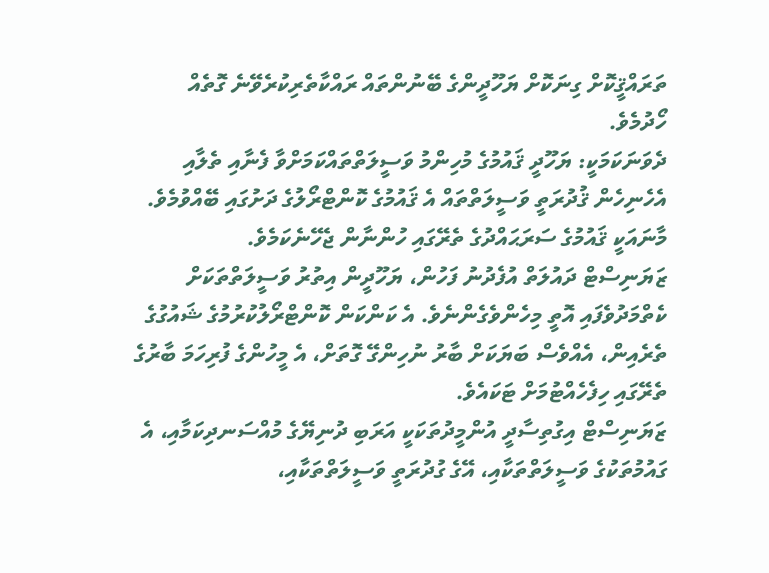ތަރައްޤީކޮށް ގިނަކޮށް ޔަހޫދީންގެ ބޭނުންތައް ރައްކާތެރިކުރެވޭނެ ގޮތެއް ހޯދުމެވެ.
ދެވަނަކަމަކީ: ޔަހޫދީ ޤައުމުގެ މުހިންމު ވަސީލަތްތައްކަމަށްވާ ފެނާއި ތެލާއި އެހެނިހެން ޤުދުރަތީ ވަސީލަތްތައް އެ ޤައުމުގެ ކޮންޓްރޯލުގެ ދަށުގައި ބޭއްވުމެވެ. މާނައަކީ ޤައުމުގެ ސަރަޙައްދުގެ ތެރޭގައި ހުންނާން ޖެހޭނެކަމެވެ.
ޒަޔަނިސްޓް ދައުލަތް އުފެދުނު ފަހުން، ޔަހޫދީން އިތުރު ވަސީލަތްތަކަށް ކެތްމަދުވެފައި އޮތީ މިހެންވެގެންނެވެ. އެ ކަންކަން ކޮންޓްރޯލުކުރުމުގެ ޝައުގުގެ ތެރެއިން، އެއްވެސް ބަޔަކަށް ބާރު ނުހިންގޭ ގޮތަށް، އެ މީހުންގެ ފުރިހަމަ ބާރުގެ ތެރޭގައި ހިފެހެއްޓުމަށް ޓަކައެވެ.
ޒަޔަނިސްޓް އިގުތިސާދީ އުންމީދުތަކަކީ އަރަބި ދުނިޔޭގެ މުއްސަނދިކަމާއި، އެ ގައުމުތަކުގެ ވަސީލަތްތަކާއި، އޭގެ ގުދުރަތީ ވަސީލަތްތަކާއި،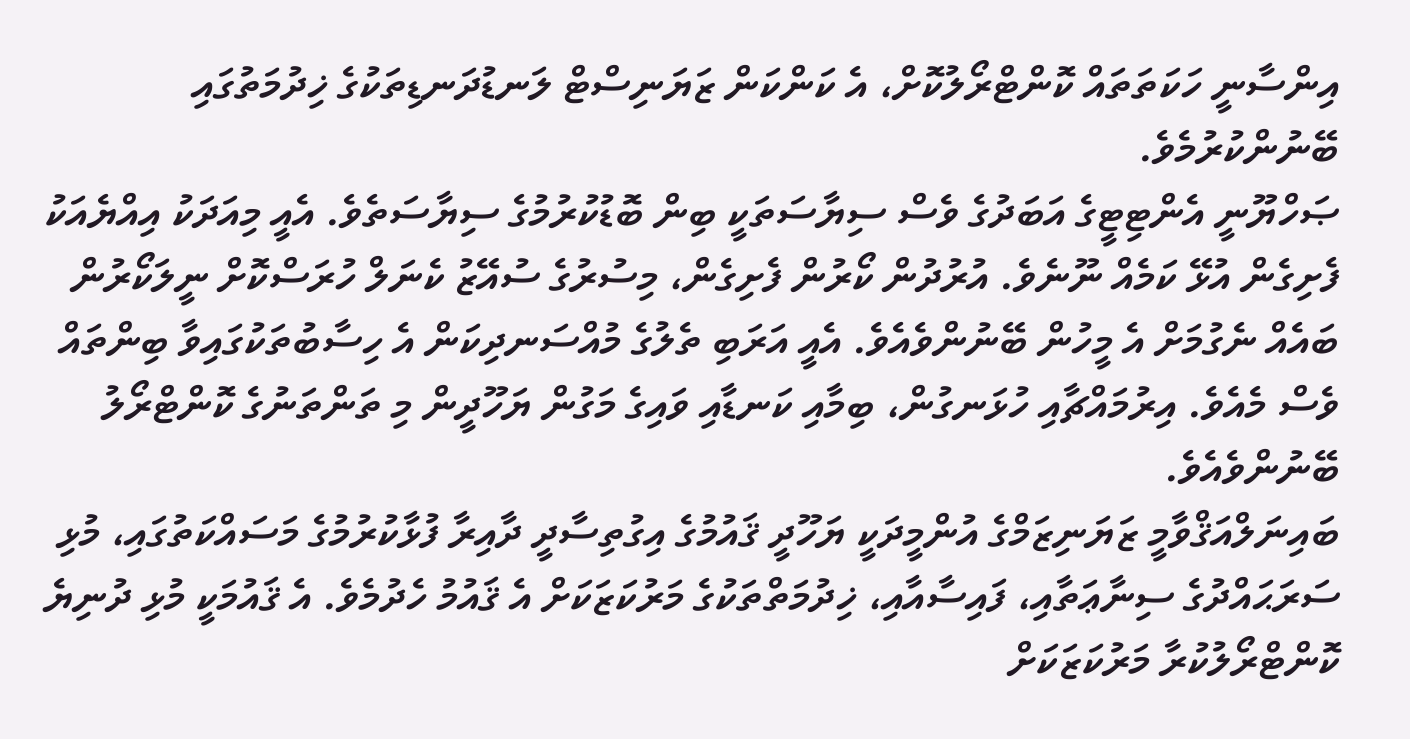އިންސާނީ ހަކަތަތައް ކޮންޓްރޯލުކޮށް، އެ ކަންކަން ޒަޔަނިސްޓް ލަނޑުދަނޑިތަކުގެ ޚިދުމަތުގައި ބޭނުންކުރުމެވެ.
ޞަހްޔޫނީ އެންޓިޓީގެ އަބަދުގެ ވެސް ސިޔާސަތަކީ ބިން ބޮޑުކުރުމުގެ ސިޔާސަތެވެ. އެއީ މިއަދަކު އިއްޔެއަކު ފެށިގެން އުޅޭ ކަމެއް ނޫނެވެ. އުރުދުން ކޯރުން ފެށިގެން، މިސުރުގެ ސުއޭޒު ކެނަލް ހުރަސްކޮށް ނީލަކޯރުން ބައެއް ނެގުމަށް އެ މީހުން ބޭނުންވެއެވެ. އެއީ އަރަބި ތެލުގެ މުއްސަނދިކަން އެ ހިސާބުތަކުގައިވާ ބިންތައް ވެސް މެއެވެ. އިރުމައްޗާއި ހުޅަނގުން، ބިމާއި ކަނޑާއި ވައިގެ މަގުން ޔަހޫދީން މި ތަންތަނުގެ ކޮންޓްރޯލު ބޭނުންވެއެވެ.
ބައިނަލްއަޤްވާމީ ޒަޔަނިޒަމްގެ އުންމީދަކީ ޔަހޫދީ ޤައުމުގެ އިގުތިސާދީ ދާއިރާ ފުޅާކުރުމުގެ މަސައްކަތުގައި، މުޅި ސަރަޙައްދުގެ ސިނާޢަތާއި، ފައިސާއާއި، ޚިދުމަތްތަކުގެ މަރުކަޒަކަށް އެ ޤައުމު ހެދުމެވެ. އެ ޤައުމަކީ މުޅި ދުނިޔެ ކޮންޓްރޯލުކުރާ މަރުކަޒަކަށް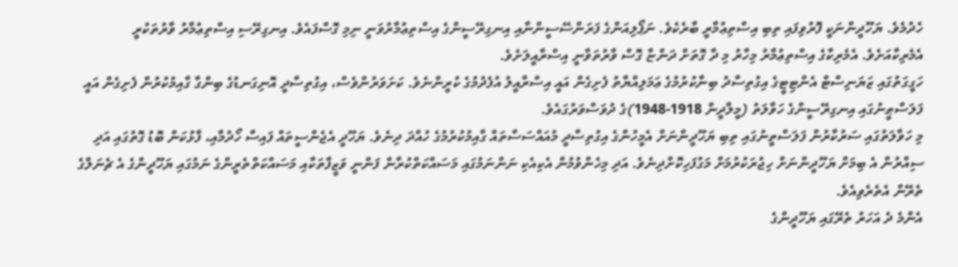ހެދުމެވެ. ޔަހޫދީންނަކީ ފޮރުވިފައި ތިބި އިސްތިޢުމާރީ ބާރެކެވެ. ނަޕޯލިއަންގެ ފަރަންސޭސީންނާއި އިނގިރޭސީންގެ އިސްތިޢުމާރުވަނީ ނިމި ގޮސްފައެވެ. އިނގިރޭސި އިސްތިޢުމާރު ވާރުތަކުރީ އެމެރިކާއަށެވެ. އެމެރިކާގެ އިސްތިޢުމާރު މިހާރު މި ދާ ގޮތަށް ދަންޏާ ގޮސް ވާރުތަވާނީ އިސްރާއީލަށެވެ.
ހަގީގަތުގައި ޒަޔަނިސްޓް އެންޓިޓީގެ އިގުތިސާދު ބިނާކުރުމުގެ ޢަމަލިއްޔާތު ފެށިގެން އައީ އިސްރާއީލު އުފެދުމުގެ ކުރީންނެވެ. ކަށަވަރުންވެސް، އިގުތިސާދީ އޮނިގަނޑުގެ ބިންގާ ގާއިމުކުރުން ފެށިގެން އައީ ފަލަސްޠީނުގައި އިނގިރޭސީންގެ ހަވާލަތު (މީލާދީން 1918-1948)ގެ ދުވަސްވަރުގައެވެ.
މި ހަވާލަތުގައި ސަރުކާރުން ފަލަސްތީނުގައި ތިބި ޔަހޫދީންނަށް އެމީހުންގެ އިގުތިސާދީ މުއައްސަސާތައް ގާއިމުކުރުމުގެ ހުއްދަ ދިނެވެ. ޔަހޫދީ އެޖެންސީތައް ފައިސާ ހޯދުމާއި، ފާޅުކަން ބޮޑު ގޮތުގައި އަދި ސިއްރުން އެ ބިމަށް ޔަހޫދީންނަށް ހިޖުރަކުރުމަށް މަގުފަހިކޮށްދިނެވެ. އަދި މިހެންވުމުން އެކިއެކި ނަންނަމުގައި މަސައްކަތްކުރާން ފަންނީ ވަޒީފާތަކާއި މަސައްކަތްތެރީންގެ ނަމުގައި ޔަހޫދީންގެ އެ ޗެނަލްގެ ތެރޭން އެތެރެވިއެވެ.
އެންމެ ދެ އަހަރު ތެރޭގައި ޔަހޫދީންގެ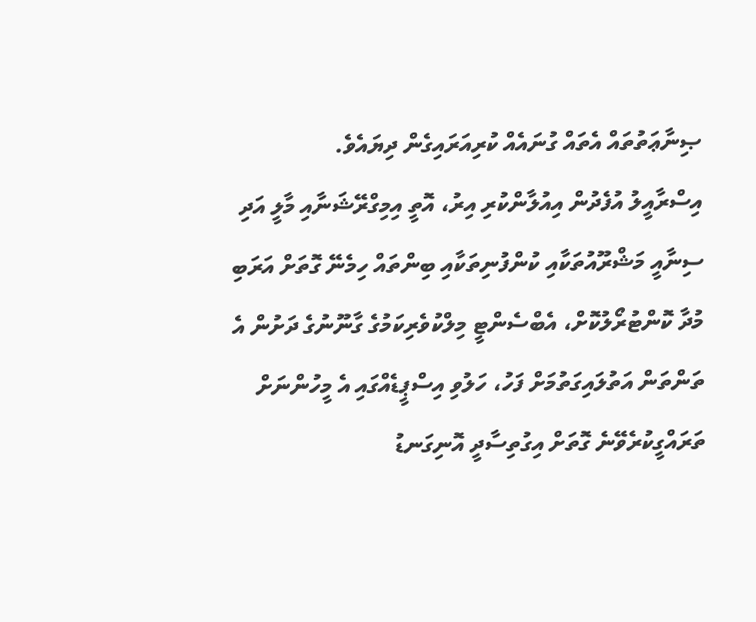ޞިނާޢަތުތައް އެތައް ގުނައެއް ކުރިއަރައިގެން ދިޔައެވެ.
އިސްރާއީލު އުފެދުން އިއުލާންކުރި އިރު، އޮތީ އިމިގްރޭޝަނާއި މާލީ އަދި ސިނާއީ މަޝްރޫއުތަކާއި ކުންފުނިތަކާއި ބިންތައް ހިމެނޭ ގޮތަށް އަރަބި މުދާ ކޮންޓުރޯލުކޮށް، އެބްސެންޓީ މިލްކުވެރިކަމުގެ ގާނޫނުގެ ދަށުން އެ ތަންތަން އަތުލައިގަތުމަށް ފަހު، ހަލުވި އިސްޕީޑެއްގައި އެ މީހުންނަށް ތަރައްގީކުރެވޭނެ ގޮތަށް އިގުތިސާދީ އޮނިގަނޑު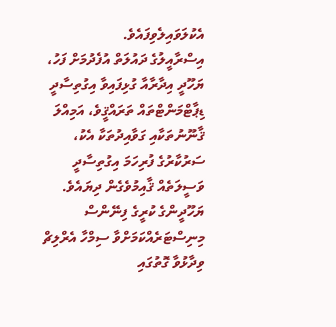އެކުލަވައިލެވިފައެވެ.
އިސްރާއީލުގެ ދައުލަތް އުފެދުމަށް ފަހު، ޔަހޫދީ އިދާރާއާ ގުޅިފައިވާ އިގުތިސާދީ ޑިޕާޓްމަންޓްތައް ތަރައްޤީވެ، އަމިއްލަ ޤާނޫނުތަކާއި ގަވާއިދުތަކާ އެކު، ސަރުކާރުގެ ފުރިހަމަ އިގުތިސާދީ ވަސީލަތެއް ޤާއިމުވެގެން ދިޔައެވެ.
ޔަހޫދީންގެ ކުރީގެ ފިނޭންސް މިނިސްޓަރެއްކަމަށްވާ ސިމްހާ އެރްލިޗް ވިދާޅުވާ ގޮތުގައި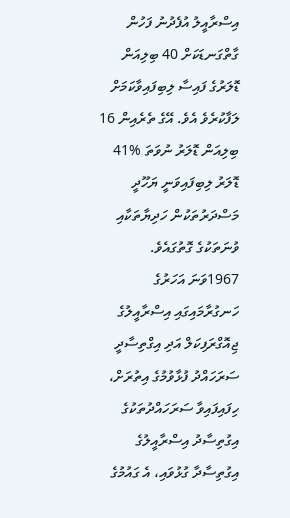އިސްރާއީލު އުފެދުނު ފަހުން ގާތްގަނޑަކަށް 40 ބިލިއަން ޑޮލަރުގެ ފައިސާ ލިބިފައިވާކަމަށް ލަފާކުރެވެ އެވެ. އޭގެ ތެރެއިން 16 ބިލިއަން ޑޮލަރު ނުވަތަ %41 ޑޮލަރު ލިބިފައިވަނީ ޔަހޫދީ މަސްދަރުތަކުން ހަދިޔާތަކާއި ވުނަތަކުގެ ގޮތުގައެވެ.
1967ވަނަ އަހަރުގެ ހަނގުރާމައިގައި އިސްރާއީލުގެ ޖިއޮގްރަފިކަލް އަދި އިގްތިސާދީ ސަރަހައްދު ފުޅާވުމުގެ އިތުރަށް، ހިފައިފައިވާ ސަރަހައްދުތަކުގެ އިގުތިސާދު އިސްރާއީލުގެ އިގުތިސާދާ ގުޅުވައި، އެ ގައުމުގެ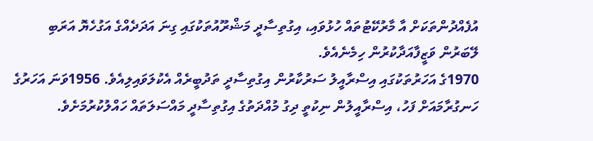އުފެއްދުންތަކަށް އާ މާރުކޭޓުތައް ހުޅުވައި، އިގުތިސާދީ މަޝްރޫއުތަކުގައި ގިނަ އަދަދެއްގެ އަގުހެޔޮ އަރަބި ލޭބަރުން ވަޒީފާއަދާކުރުން ހިމެނެއެވެ.
1970ގެ އަހަރުތަކުގައި އިސްރާއީލު ސަރުކާރުން އިގުތިސާދީ ތަދުބީރެއް އެކުލަވައިލިއެވެ. 1956ވަނަ އަހަރުގެ ހަނގުރާމައަށް ފަހު، އިސްރާއީލުން ނިކުތީ ދިގު މުއްދަތުގެ އިގުތިސާދީ މައްސަލަތައް ހައްލުކުރުމަށެވެ.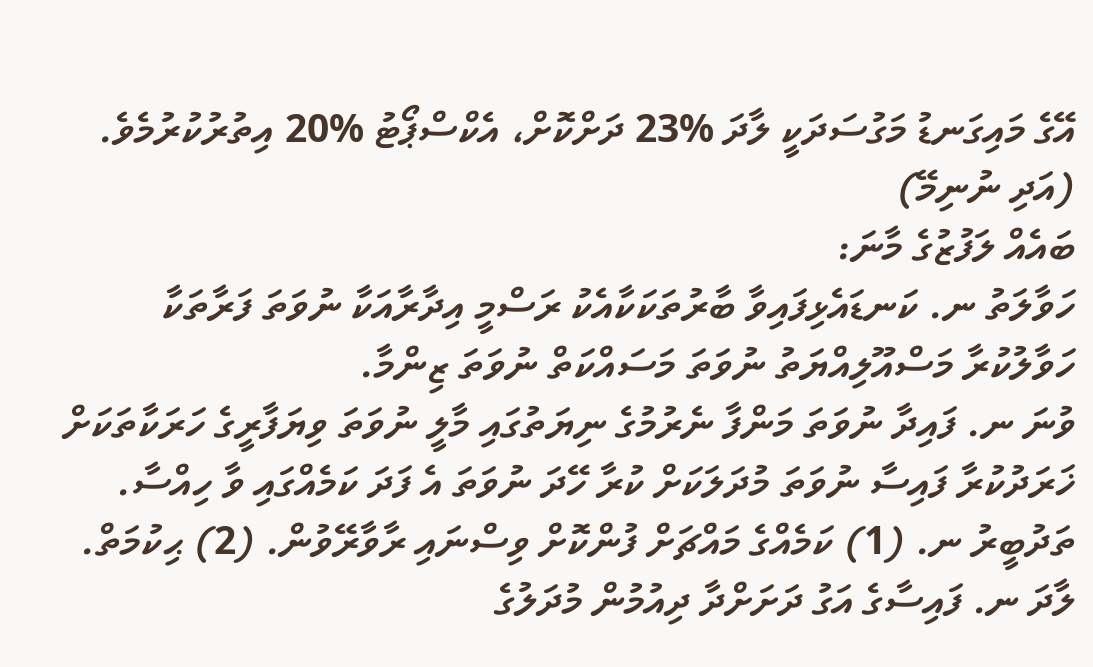އޭގެ މައިގަނޑު މަގުސަދަކީ ލާދަ %23 ދަށްކޮށް، އެކްސްޕޯޓު %20 އިތުރުކުރުމެވެ. (އަދި ނުނިމޭ)
ބައެއް ލަފުޒުގެ މާނަ:
ހަވާލަތު ނ. ކަނޑައެޅިފައިވާ ބާރުތަކަކާއެކު ރަސްމީ އިދާރާއަކާ ނުވަތަ ފަރާތަކާ ހަވާލުކުރާ މަސްއޫލިއްޔަތު ނުވަތަ މަސައްކަތް ނުވަތަ ޒިންމާ.
ވުނަ ނ. ފައިދާ ނުވަތަ މަންފާ ނެރުމުގެ ނިޔަތުގައި މާލީ ނުވަތަ ވިޔަފާރީގެ ހަރަކާތަކަށް ޚަރަދުކުރާ ފައިސާ ނުވަތަ މުދަލަކަށް ކުރާ ހޭދަ ނުވަތަ އެ ފަދަ ކަމެއްގައި ވާ ހިއްސާ.
ތަދުބީރު ނ. (1) ކަމެއްގެ މައްޗަށް ފުންކޮށް ވިސްނައި ރާވާރޭވުން. (2) ޙިކުމަތް.
ލާދަ ނ. ފައިސާގެ އަގު ދަށަށްދާ ދިއުމުން މުދަލުގެ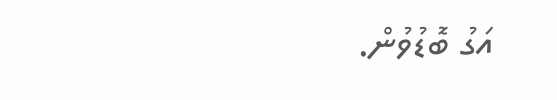އަގު ބޮޑުވުން.